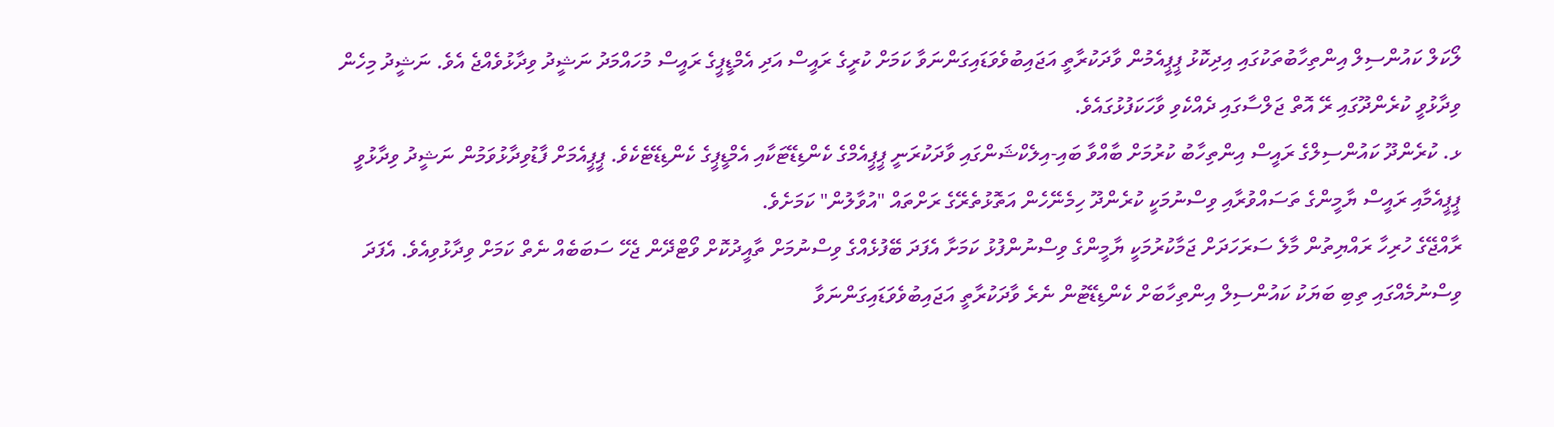ލޯކަލް ކައުންސިލް އިންތިހާބުތަކުގައި އިދިކޮޅު ޕީޕީއެމުން ވާދަކުރާތީ އަޖައިބުވެވަޑައިގަންނަވާ ކަމަށް ކުރީގެ ރައީސް އަދި އެމްޑީޕީގެ ރައީސް މުހައްމަދު ނަޝީދު ވިދާޅުވެއްޖެ އެވެ. ނަޝީދު މިހެން ވިދާޅުވީ ކުރެންދޫގައި ރޭ އޮތް ޖަލްސާގައި ދެއްކެވި ވާހަކަފުޅުގައެވެ.
ޅ. ކުރެންދޫ ކައުންސިލްގެ ރައީސް އިންތިހާބު ކުރުމަށް ބާއްވާ ބައި-އިލެކްޝަންގައި ވާދަކުރަނީ ޕީޕީއެމްގެ ކެންޑިޑޭޓަކާއި އެމްޑީޕީގެ ކެންޑިޑޭޓެކެވެ. ޕީޕީއެމަށް ފާޑުވިދާޅުވަމުން ނަޝީދު ވިދާޅުވީ ޕީޕީއެމާއި ރައީސް ޔާމީންގެ ތަސައްވުރާއި ވިސްނުމަކީ ކުރެންދޫ ހިމެނޭހެން އަތޮޅުތެރޭގެ ރަށްތައް "އުވާލުން" ކަމަށެވެ.
ރާއްޖޭގެ ހުރިހާ ރައްޔިތުން މާލެ ސަރަހަދަށް ޖަމާކުރުމަކީ ޔާމީންގެ ވިސްނުންފުޅު ކަމަށާ އެފަދަ ބޭފުޅެއްގެ ވިސްނުމަށް ތާއީދުކޮށް ވޯޓްދޭން ޖެހޭ ސަބަބެއް ނެތް ކަމަށް ވިދާޅުވިއެވެ. އެފަދަ ވިސްނުމެއްގައި ތިބި ބަޔަކު ކައުންސިލް އިންތިހާބަށް ކެންޑިޑޭޓުން ނެރެ ވާދަކުރާތީ އަޖައިބުވެވަޑައިގަންނަވާ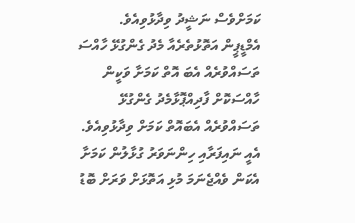ކަމަށްވެސް ނަޝީދު ވިދާޅުވިއެވެ.
އެމްޑީޕީން އަތޮޅުތެރެއާ މެދު ގެންގުޅޭ ހާއްސަ ތަސައްވުރެއް އެބަ އޮތް ކަމަށާ ވަކީން ހާއްސަކޮށް ފާދިއްޕޮޅާމެދު ގެންގުޅޭ ތަސައްވުރެއް އެބައޮތް ކަމަށް ވިދާޅުވިއެވެ. އެއީ ނައިފަރާއި ހިންނަވަރު ގުޅާލުން ކަމަށާ އެކަން ވެއްޖެނަމަ މުޅި އަތޮޅަށް ވަރަށް ބޮޑު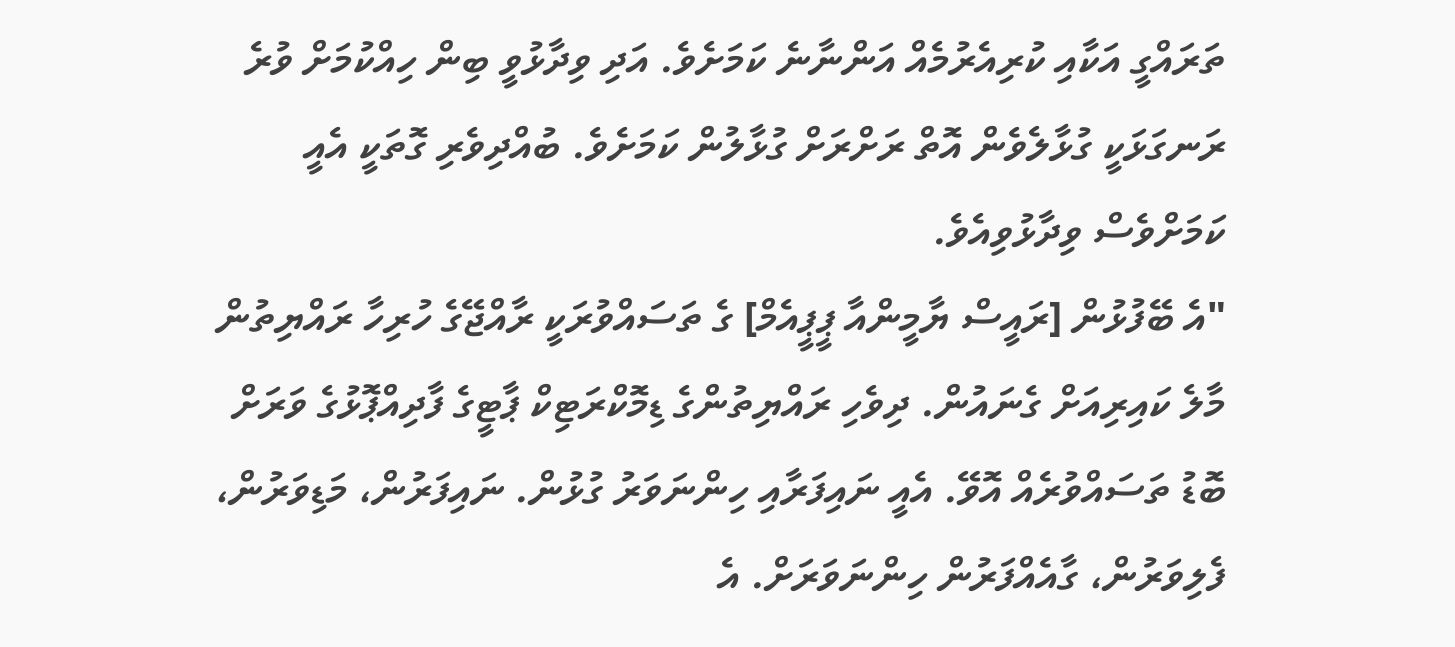ތަރައްގީ އަކާއި ކުރިއެރުމެއް އަންނާނެ ކަމަށެވެ. އަދި ވިދާޅުވީ ބިން ހިއްކުމަށް ވުރެ ރަނގަޅަކީ ގުޅާލެވެން އޮތް ރަށްރަށް ގުޅާލުން ކަމަށެވެ. ބުއްދިވެރި ގޮތަކީ އެއީ ކަމަށްވެސް ވިދާޅުވިއެވެ.
"އެ ބޭފުޅުން [ރައީސް ޔާމީންއާ ޕީޕީއެމް] ގެ ތަސައްވުރަކީ ރާއްޖޭގެ ހުރިހާ ރައްޔިތުން މާލެ ކައިރިއަށް ގެނައުން. ދިވެހި ރައްޔިތުންގެ ޑިމޮކްރަޓިކް ޕާޓީގެ ފާދިއްޕޮޅުގެ ވަރަށް ބޮޑު ތަސައްވުރެއް އޮވޭ. އެއީ ނައިފަރާއި ހިންނަވަރު ގުޅުން. ނައިފަރުން، މަޑިވަރުން، ފެލިވަރުން، ގާއެއްފަރުން ހިންނަވަރަށް. އެ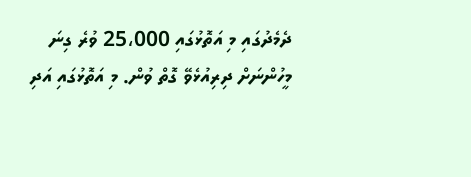ދެމެދުގައި މި އަތޮޅުގައި 25،000 ވުރެ ގިނަ މީހުންނަށް ދިރިއުޅެވޭ ގޮތް ވުން. މި އަތޮޅުގައި އަދި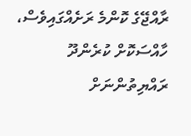ރާއްޖޭގެ ކޮންމެ ރަށެއްގައިވެސް، ހާއްސަކޮށް ކުރެންދޫ ރައްޔިތުންނަށް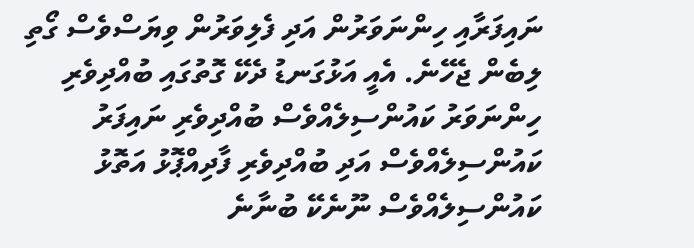ނައިފަރާއި ހިންނަވަރުން އަދި ފެލިވަރުން ވިޔަސްވެސް ގޯތި ލިބެން ޖެހޭނެ. އެއީ އަޅުގަނޑު ދެކޭ ގޮތުގައި ބުއްދިވެރި ހިންނަވަރު ކައުންސިލެއްވެސް ބުއްދިވެރި ނައިފަރު ކައުންސިލެއްވެސް އަދި ބުއްދިވެރި ފާދިއްޕޮޅު އަތޮޅު ކައުންސިލެއްވެސް ނޫނެކޭ ބުނާނެ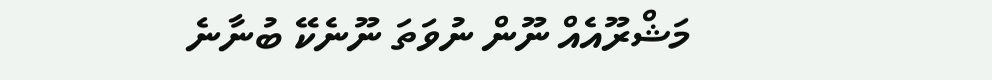މަޝްރޫއެއް ނޫން ނުވަތަ ނޫނެކޭ ބުނާނެ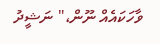ވާހަކައެއް ނޫން،" ނަޝީދު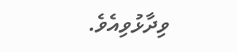ވިދާޅުވިއެވެ.